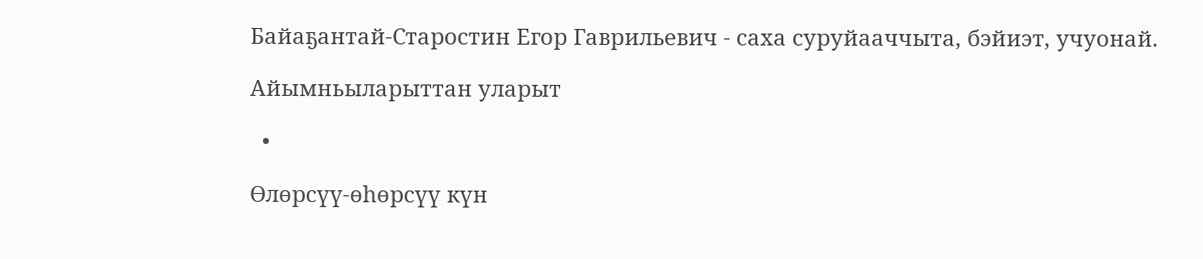Байаҕантай-Старостин Егор Гаврильевич - саха суруйааччыта, бэйиэт, учуонай.

Айымньыларыттан уларыт

  •

Өлөрсүү-өһөрсүү күн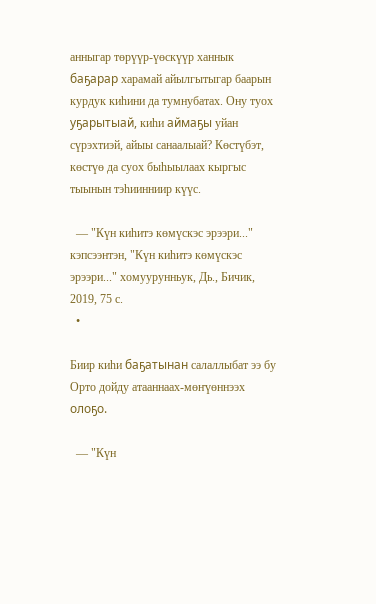анныгар төрүүр-үөскүүр ханнык баҕарар харамай айылгытыгар баарын курдук киһини да тумнубатах. Ону туох уҕарытыай, киһи аймаҕы уйан сүрэхтиэй, айыы санаалыай? Көстүбэт, көстүө да суох быһыылаах кыргыс тыынын тэһиинниир күүс.

  — "Күн киһитэ көмүскэс эрээри..." кэпсээнтэн, "Күн киһитэ көмүскэс эрээри..." хомуурунньук, Дь., Бичик, 2019, 75 с.
  •

Биир киһи баҕатынан салаллыбат ээ бу Орто дойду атааннаах-мөҥүөннээх олоҕо.

  — "Күн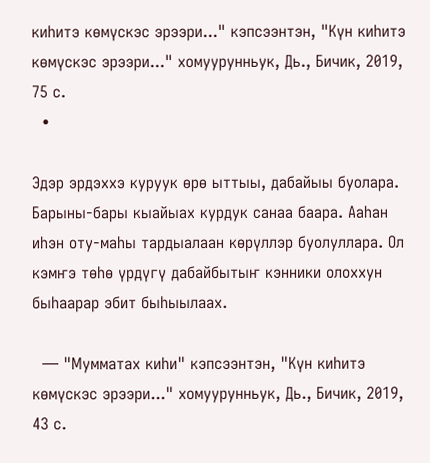киһитэ көмүскэс эрээри..." кэпсээнтэн, "Күн киһитэ көмүскэс эрээри..." хомуурунньук, Дь., Бичик, 2019, 75 с.
  •

Эдэр эрдэххэ куруук өрө ыттыы, дабайыы буолара. Барыны-бары кыайыах курдук санаа баара. Ааһан иһэн оту-маһы тардыалаан көрүллэр буолуллара. Ол кэмҥэ төһө үрдүгү дабайбытыҥ кэнники олоххун быһаарар эбит быһыылаах.

  — "Мумматах киһи" кэпсээнтэн, "Күн киһитэ көмүскэс эрээри..." хомуурунньук, Дь., Бичик, 2019, 43 с.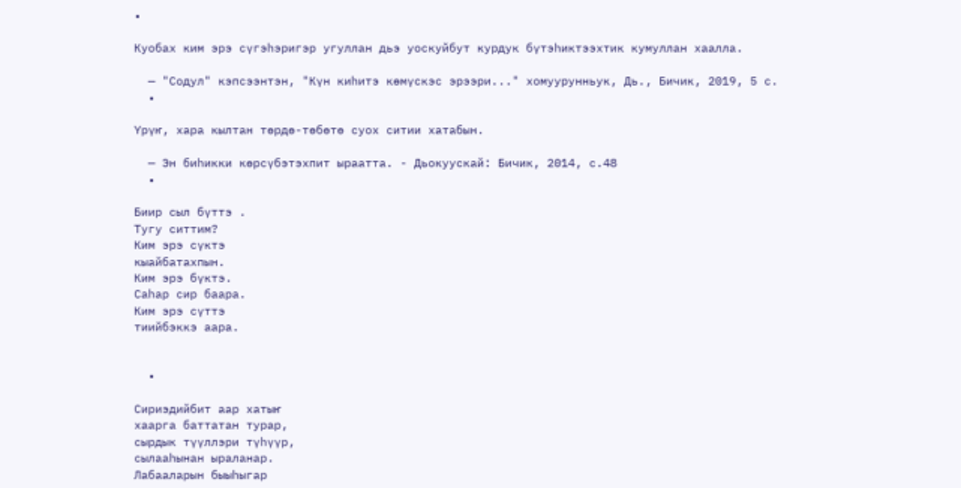•

Куобах ким эрэ сүгэһэригэр угуллан дьэ уоскуйбут курдук бүтэһиктээхтик кумуллан хаалла.

  — "Содул" кэпсээнтэн, "Күн киһитэ көмүскэс эрээри..." хомуурунньук, Дь., Бичик, 2019, 5 с.
  •

Үрүҥ, хара кылтан төрдө-төбөтө суох ситии хатабын.

  — Эн биһикки көрсүбэтэхпит ыраатта. - Дьокуускай: Бичик, 2014, с.48
  •

Биир сыл бүттэ .
Тугу ситтим?
Ким эрэ сүктэ
кыайбатахпын.
Ким эрэ бүктэ.
Саһар сир баара.
Ким эрэ сүттэ
тиийбэккэ аара.


  •

Сириэдийбит аар хатыҥ
хаарга баттатан турар,
сырдык түүллэри түһүүр,
сылааһынан ыраланар.
Лабааларын быыһыгар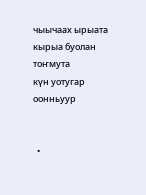чыычаах ырыата
кырыа буолан тоҥмута
күн уотугар оонньуур


  •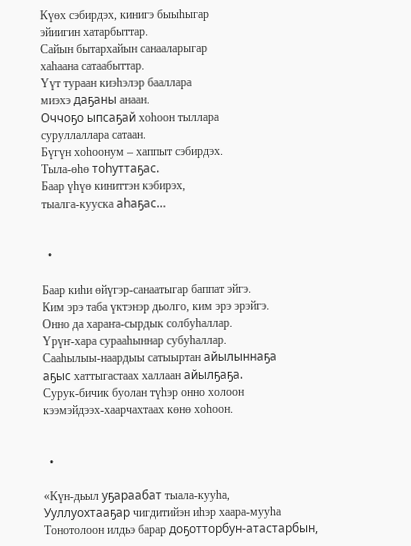Күөх сэбирдэх, кинигэ быыһыгар
эйиигин хатарбыттар.
Сайын бытархайын санааларыгар
хаһаана сатаабыттар.
Үүт тураан киэһэлэр бааллара
миэхэ даҕаны анаан.
Оччоҕо ыпсаҕай хоһоон тыллара
суруллаллара сатаан.
Бүгүн хоһоонум – хаппыт сэбирдэх.
Тыла-өһө тоһуттаҕас.
Баар үһүө киниттэн кэбирэх,
тыалга-кууска аһаҕас…


  •

Баар киһи өйүгэр-санаатыгар баппат эйгэ.
Ким эрэ таба үктэнэр дьолго, ким эрэ эрэйгэ.
Онно да хараҥа-сырдык солбуһаллар.
Үрүҥ-хара сурааһыннар субуһаллар.
Сааһылыы-наардыы сатыыртан айылыннаҕа
аҕыс хаттыгастаах халлаан айылҕаҕа.
Сурук-бичик буолан түһэр онно холоон
кээмэйдээх-хаарчахтаах көнө хоһоон.


  •

«Күн-дьыл уҕараабат тыала-кууһа,
Ууллуохтааҕар чигдитийэн иһэр хаара-мууһа
Тонотолоон илдьэ барар доҕотторбун-атастарбын,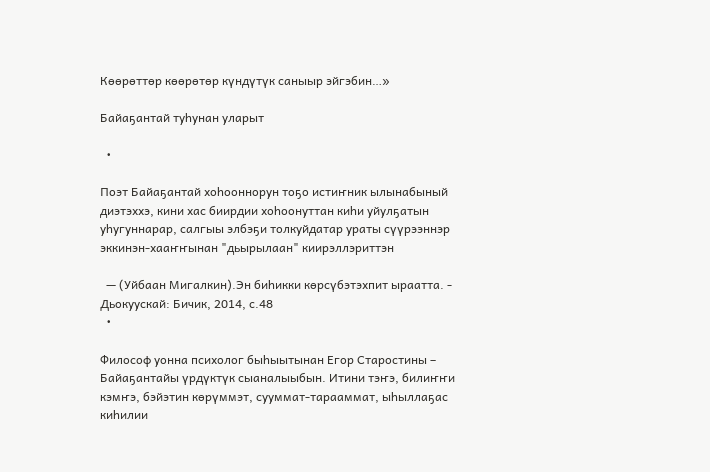Көөрөттөр көөрөтөр күндүтүк саныыр эйгэбин…»

Байаҕантай туһунан уларыт

  •

Поэт Байаҕантай хоһооннорун тоҕо истиҥник ылынабыный диэтэххэ, кини хас биирдии хоһоонуттан киһи уйулҕатын уһугуннарар, салгыы элбэҕи толкуйдатар ураты сүүрээннэр эккинэн-хааҥҥынан "дьырылаан" киирэллэриттэн

  — (Уйбаан Мигалкин).Эн биһикки көрсүбэтэхпит ыраатта. - Дьокуускай: Бичик, 2014, с.48
  •

Философ уонна психолог быһыытынан Егор Старостины – Байаҕантайы үрдүктүк сыаналыыбын. Итини тэҥэ, билиҥҥи кэмҥэ, бэйэтин көрүммэт, сууммат-тарааммат, ыһыллаҕас киһилии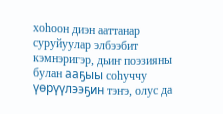хоһоон диэн ааттанар суруйуулар элбээбит кэмнэригэр, дьиҥ поэзияны булан ааҕыы соһуччу үөрүүлээҕин тэҥэ, олус да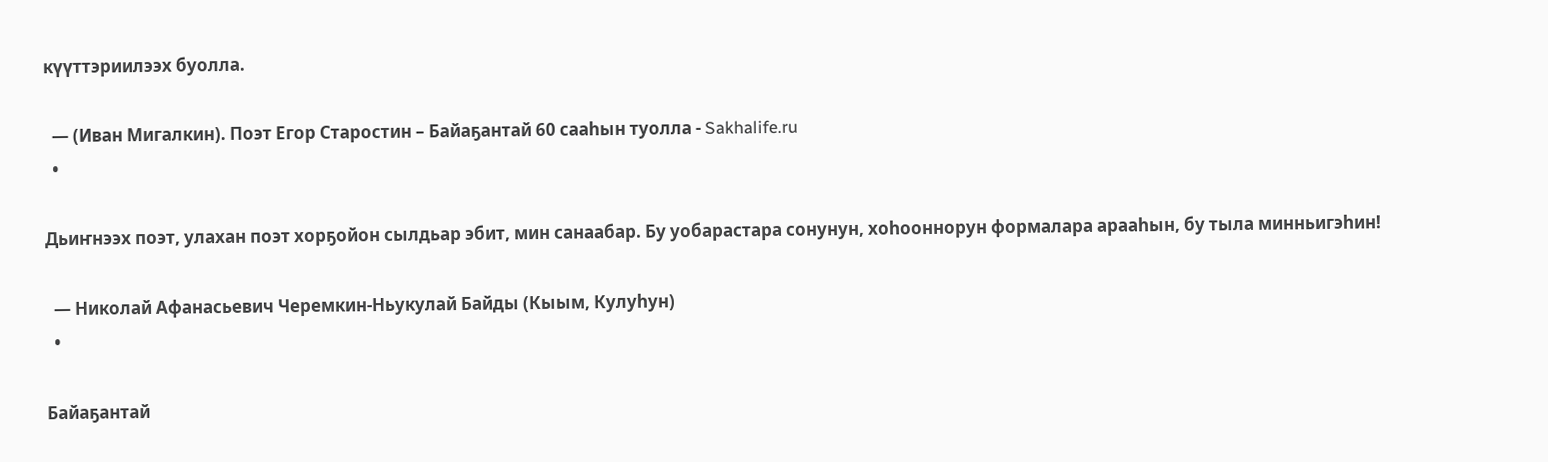күүттэриилээх буолла.

  — (Иван Мигалкин). Поэт Егор Старостин – Байаҕантай 60 сааһын туолла - Sakhalife.ru
  •

Дьиҥнээх поэт, улахан поэт хорҕойон сылдьар эбит, мин санаабар. Бу уобарастара сонунун, хоһооннорун формалара арааһын, бу тыла минньигэһин!

  — Николай Афанасьевич Черемкин-Ньукулай Байды (Кыым, Кулуһун)
  •

Байаҕантай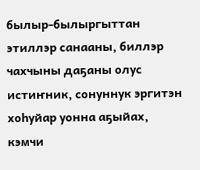былыр-былыргыттан этиллэр санааны, биллэр чахчыны даҕаны олус истиҥник, сонуннук эргитэн хоһуйар уонна аҕыйах, кэмчи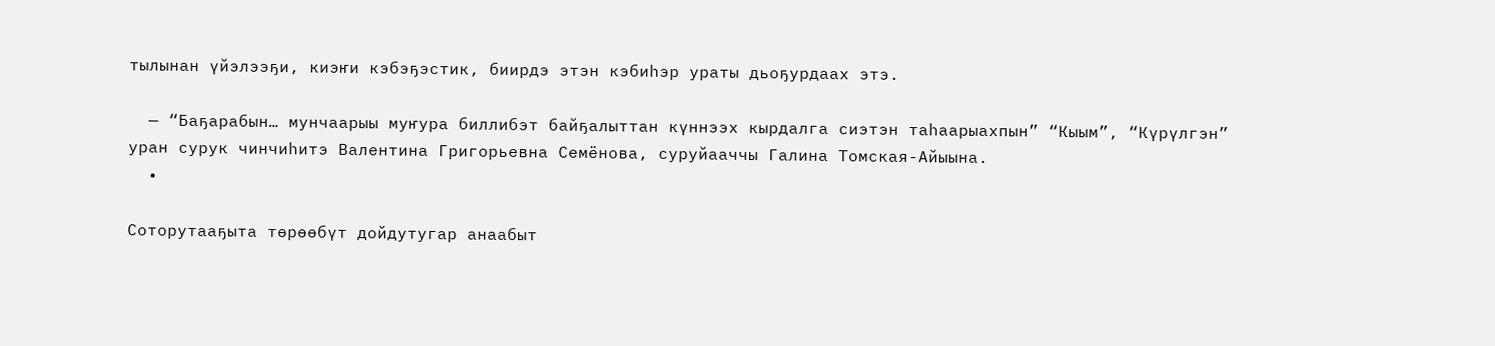тылынан үйэлээҕи, киэҥи кэбэҕэстик, биирдэ этэн кэбиһэр ураты дьоҕурдаах этэ.

  — “Баҕарабын… мунчаарыы муҥура биллибэт байҕалыттан күннээх кырдалга сиэтэн таһаарыахпын” “Кыым”, “Күрүлгэн” уран сурук чинчиһитэ Валентина Григорьевна Семёнова, суруйааччы Галина Томская-Айыына.
  •

Соторутааҕыта төрөөбүт дойдутугар анаабыт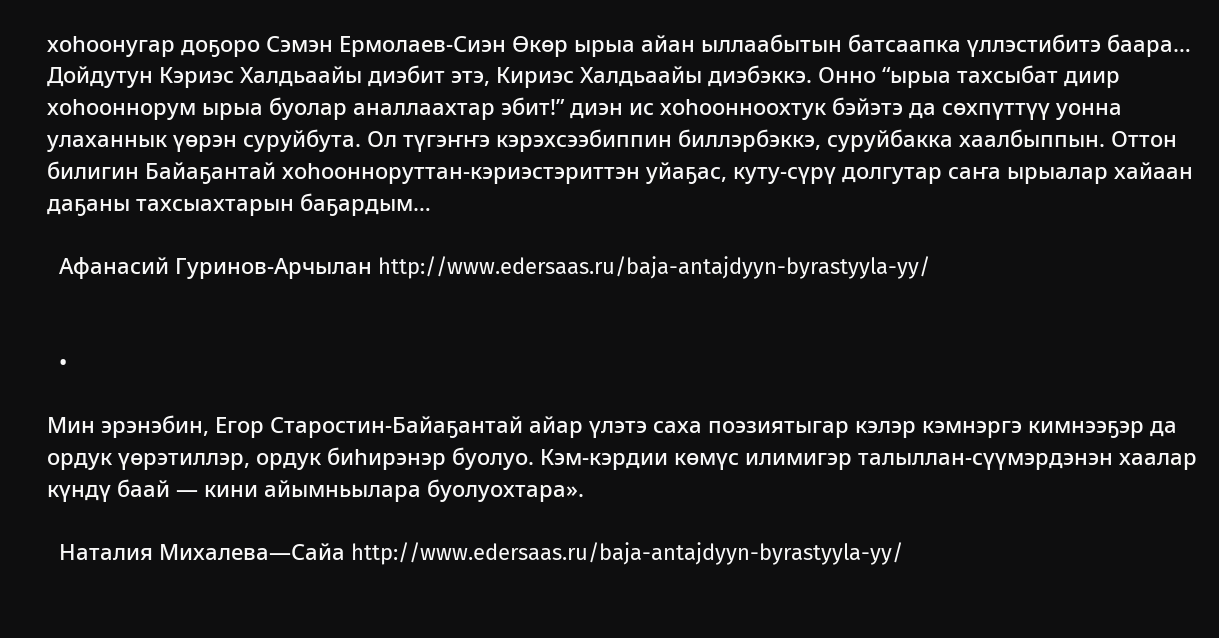хоһоонугар доҕоро Сэмэн Ермолаев-Сиэн Өкөр ырыа айан ыллаабытын батсаапка үллэстибитэ баара… Дойдутун Кэриэс Халдьаайы диэбит этэ, Кириэс Халдьаайы диэбэккэ. Онно “ырыа тахсыбат диир хоһооннорум ырыа буолар аналлаахтар эбит!” диэн ис хоһоонноохтук бэйэтэ да сөхпүттүү уонна улаханнык үөрэн суруйбута. Ол түгэҥҥэ кэрэхсээбиппин биллэрбэккэ, суруйбакка хаалбыппын. Оттон билигин Байаҕантай хоһоонноруттан-кэриэстэриттэн уйаҕас, куту-сүрү долгутар саҥа ырыалар хайаан даҕаны тахсыахтарын баҕардым…

  Афанасий Гуринов-Арчылан http://www.edersaas.ru/baja-antajdyyn-byrastyyla-yy/


  •

Мин эрэнэбин, Егор Старостин-Байаҕантай айар үлэтэ саха поэзиятыгар кэлэр кэмнэргэ кимнээҕэр да ордук үөрэтиллэр, ордук биһирэнэр буолуо. Кэм-кэрдии көмүс илимигэр талыллан-сүүмэрдэнэн хаалар күндү баай — кини айымньылара буолуохтара».

  Наталия Михалева—Сайа http://www.edersaas.ru/baja-antajdyyn-byrastyyla-yy/